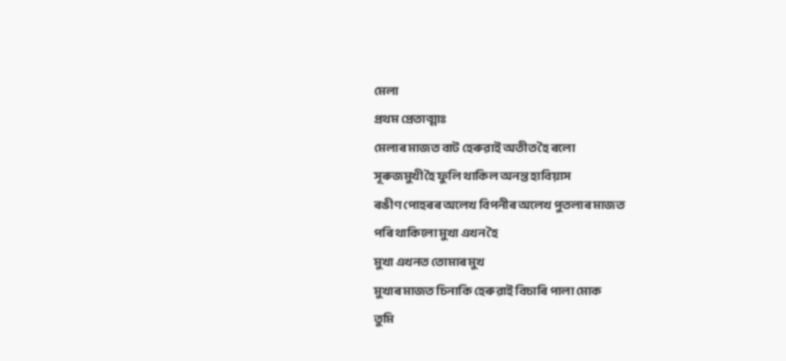মেলা
প্ৰথম প্ৰেতাত্মাঃ
মেলাৰ মাজত বাট হেৰুৱাই অতীত হৈ ৰলো
সূৰুজমুখী হৈ ফুলি থাকিল অনন্ত হাবিয়াস
ৰঙীণ পোহৰৰ অলেখ বিপনীৰ অলেখ পুতলাৰ মাজত
পৰি থাকিলো মুখা এখন হৈ
মুখা এখনত তোমাৰ মুখ
মুখাৰ মাজত চিনাকি হেৰুৱাই বিচাৰি পালা মোক
তুমি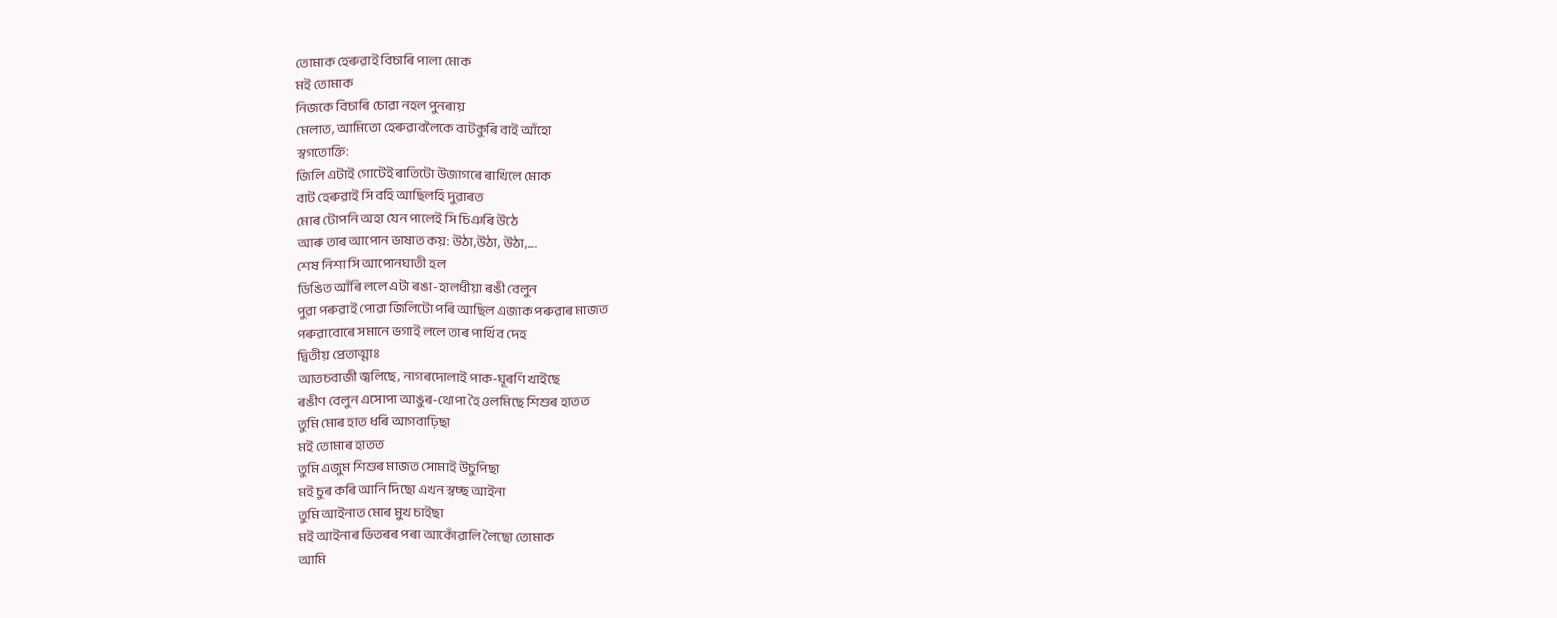তোমাক হেৰুৱাই বিচাৰি পালা মোক
মই তোমাক
নিজকে বিচাৰি চোৱা নহল পুনৰায়
মেলাত, আমিতো হেৰুৱাবলৈকে বাটকুৰি বাই আঁহো
স্বগতোক্তি:
জিলি এটাই গোটেই ৰাতিটো উজাগৰে ৰাখিলে মোক
বাট হেৰুৱাই সি বহি আছিলহি দুৱাৰত
মোৰ টোপনি অহা যেন পালেই সি চিঞৰি উঠে
আৰু তাৰ আপোন ভাষাত কয়: উঠা,উঠা, উঠা,....
শেষ নিশা সি আপোনঘাতী হল
ডিঙিত আঁৰি ললে এটা ৰঙা-হালধীয়া ৰঙী বেলুন
পুৱা পৰুৱাই পোৱা জিলিটো পৰি আছিল এজাক পৰুৱাৰ মাজত
পৰুৱাবোৰে সমানে ভগাই ললে তাৰ পাৰ্থিব দেহ
দ্বিতীয় প্ৰেতাত্মাঃ
আতচবাজী জ্বলিছে, নাগৰদোলাই পাক-ঘূৰণি খাইছে
ৰঙীণ বেলুন এসোপা আঙুৰ-থোপা হৈ ওলমিছে শিশুৰ হাতত
তুমি মোৰ হাত ধৰি আগবাঢ়িছা
মই তোমাৰ হাতত
তুমি এজুম শিশুৰ মাজত সোমাই উচুপিছা
মই চুৰ কৰি আনি দিছো এখন স্বচ্ছ আইনা
তুমি আইনাত মোৰ মুখ চাইছা
মই আইনাৰ ভিতৰৰ পৰা আকোঁৱালি লৈছো তোমাক
আমি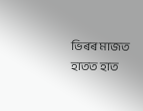ভিৰৰ মাজত হাতত হাত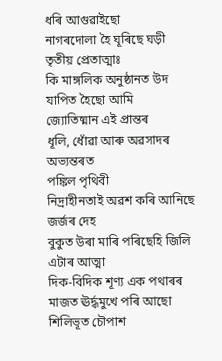ধৰি আগুৱাইছো
নাগৰদোলা হৈ ঘূৰিছে ঘড়ী
তৃতীয় প্ৰেতাত্মাঃ
কি মাঙ্গলিক অনুষ্ঠানত উদ যাপিত হৈছো আমি
জ্যোতিষ্মান এই প্ৰান্তৰ
ধূলি, ধোঁৱা আৰু অৱসাদৰ অভ্যন্তৰত
পঙ্কিল পৃথিবী
নিদ্ৰাহীনতাই অৱশ কৰি আনিছে জৰ্জৰ দেহ
বুকুত উৰা মাৰি পৰিছেহি জিলি এটাৰ আত্মা
দিক-বিদিক শূণ্য এক পথাৰৰ মাজত ঊৰ্দ্ধমুখে পৰি আছো
শিলিভূত চৌপাশ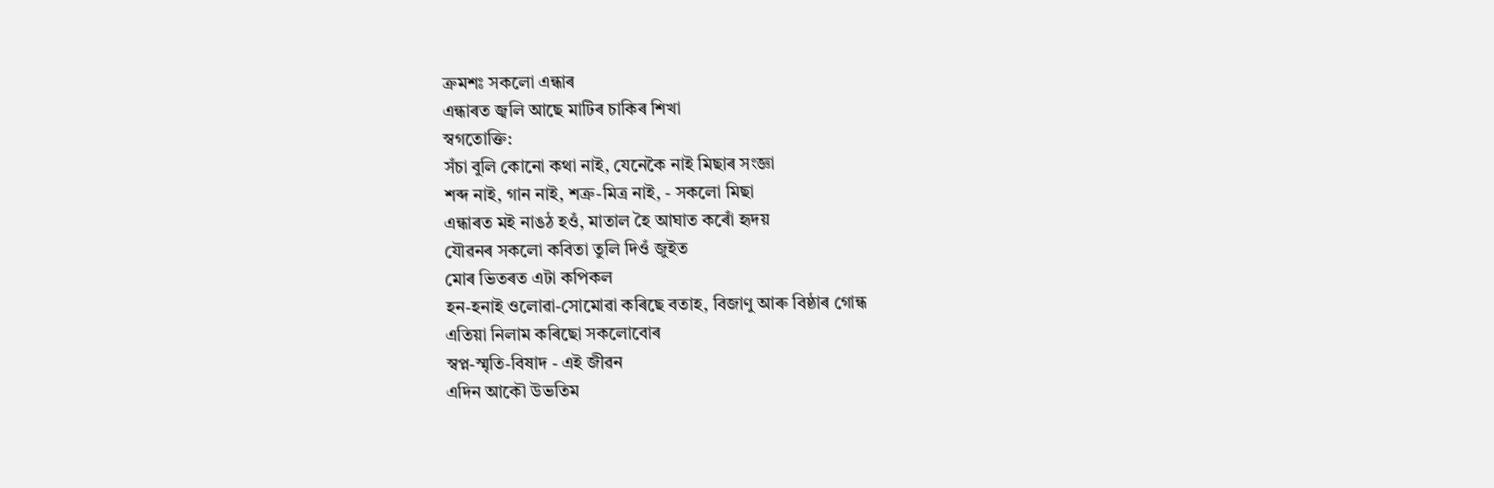ক্ৰমশঃ সকলো এন্ধাৰ
এন্ধাৰত জ্বলি আছে মাটিৰ চাকিৰ শিখা
স্বগতোক্তি:
সঁচা বুলি কোনো কথা নাই, যেনেকৈ নাই মিছাৰ সংজ্ঞা
শব্দ নাই, গান নাই, শত্ৰু-মিত্ৰ নাই, - সকলো মিছা
এন্ধাৰত মই নাঙঠ হওঁ, মাতাল হৈ আঘাত কৰোঁ হৃদয়
যৌৱনৰ সকলো কবিতা তুলি দিওঁ জুইত
মোৰ ভিতৰত এটা কপিকল
হন-হনাই ওলোৱা-সোমোৱা কৰিছে বতাহ, বিজাণু আৰু বিষ্ঠাৰ গোন্ধ
এতিয়া নিলাম কৰিছো সকলোবোৰ
স্বপ্ন-স্মৃতি-বিষাদ - এই জীৱন
এদিন আকৌ উভতিম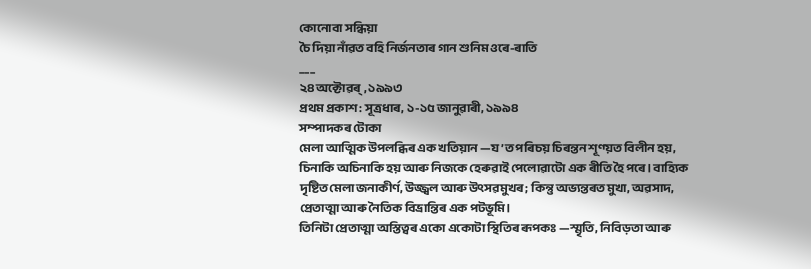কোনোবা সন্ধিয়া
চৈ দিয়া নাঁৱত বহি নিৰ্জনতাৰ গান শুনিম ওৰে-ৰাতি
___
২৪ অক্টোৱৰ্, ১৯৯৩
প্ৰথম প্ৰকাশ: সূত্ৰধাৰ, ১-১৫ জানুৱাৰী, ১৯৯৪
সম্পাদকৰ টোকা
মেলা আত্মিক উপলব্ধিৰ এক খতিয়ান —য’ত পৰিচয় চিৰন্তন শূণ্য়ত বিলীন হয়, চিনাকি অচিনাকি হয় আৰু নিজকে হেৰুৱাই পেলোৱাটো এক ৰীতি হৈ পৰে। বাহ্যিক দৃষ্টিত মেলা জনাকীর্ণ, উজ্জ্বল আৰু উৎসৱমুখৰ; কিন্তু অভ্যন্তৰত মুখা, অৱসাদ, প্রেতাত্মা আৰু নৈতিক বিভ্ৰান্তিৰ এক পটভূমি।
তিনিটা প্ৰেতাত্মা অস্তিত্বৰ একো একোটা স্থিতিৰ ৰূপকঃ —স্মৃতি, নিবিড়তা আৰু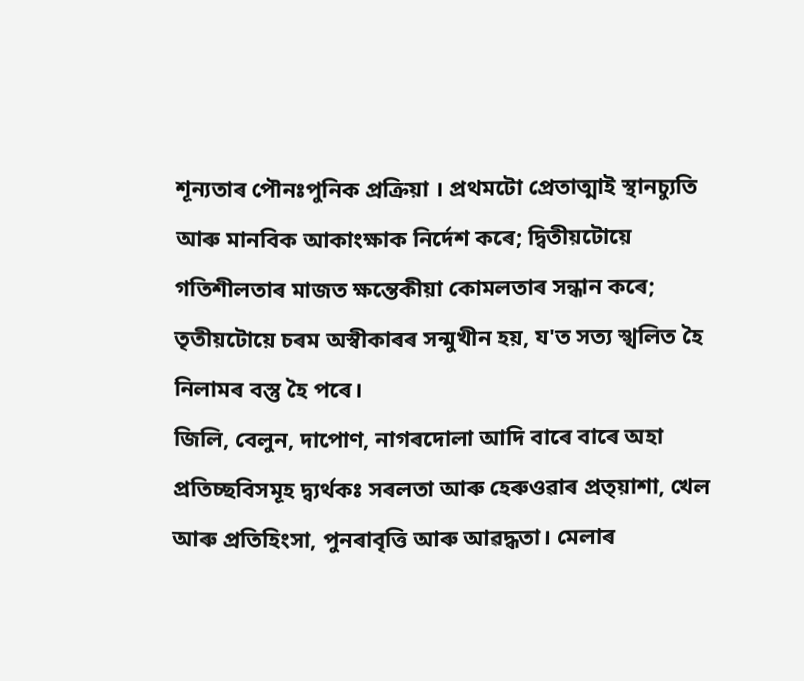শূন্যতাৰ পৌনঃপুনিক প্ৰক্ৰিয়া । প্ৰথমটো প্ৰেতাত্মাই স্থানচ্যুতি আৰু মানবিক আকাংক্ষাক নিৰ্দেশ কৰে; দ্বিতীয়টোয়ে গতিশীলতাৰ মাজত ক্ষন্তেকীয়া কোমলতাৰ সন্ধান কৰে; তৃতীয়টোয়ে চৰম অস্বীকাৰৰ সন্মুখীন হয়, য'ত সত্য স্খলিত হৈ নিলামৰ বস্তু হৈ পৰে।
জিলি, বেলুন, দাপোণ, নাগৰদোলা আদি বাৰে বাৰে অহা প্ৰতিচ্ছবিসমূহ দ্ব্যৰ্থকঃ সৰলতা আৰু হেৰুওৱাৰ প্ৰত্য়াশা, খেল আৰু প্ৰতিহিংসা, পুনৰাবৃত্তি আৰু আৱদ্ধতা। মেলাৰ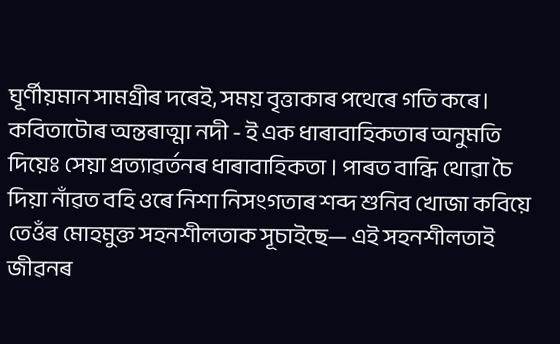ঘূৰ্ণীয়মান সামগ্ৰীৰ দৰেই, সময় বৃত্তাকাৰ পথেৰে গতি কৰে।
কবিতাটোৰ অন্তৰাত্মা নদী - ই এক ধাৰাবাহিকতাৰ অনুমতি দিয়েঃ সেয়া প্ৰত্যাৱৰ্তনৰ ধাৰাবাহিকতা । পাৰত বান্ধি থোৱা চৈ দিয়া নাঁৱত বহি ওৰে নিশা নিসংগতাৰ শব্দ শুনিব খোজা কবিয়ে তেওঁৰ মোহমুক্ত সহনশীলতাক সূচাইছে— এই সহনশীলতাই জীৱনৰ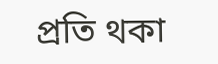প্ৰতি থকা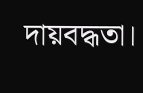দায়বদ্ধতা।